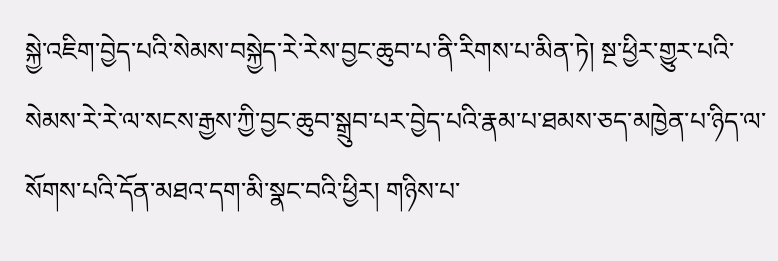སྐྱེ་འཇིག་བྱེད་པའི་སེམས་བསྐྱེད་རེ་རེས་བྱང་ཆུབ་པ་ནི་རིགས་པ་མིན་ཏེ། སྔ་ཕྱིར་གྱུར་པའི་སེམས་རེ་རེ་ལ་སངས་རྒྱས་ཀྱི་བྱང་ཆུབ་སྒྲུབ་པར་བྱེད་པའི་རྣམ་པ་ཐམས་ཅད་མཁྱེན་པ་ཉིད་ལ་སོགས་པའི་དོན་མཐའ་དག་མི་སྣང་བའི་ཕྱིར། གཉིས་པ་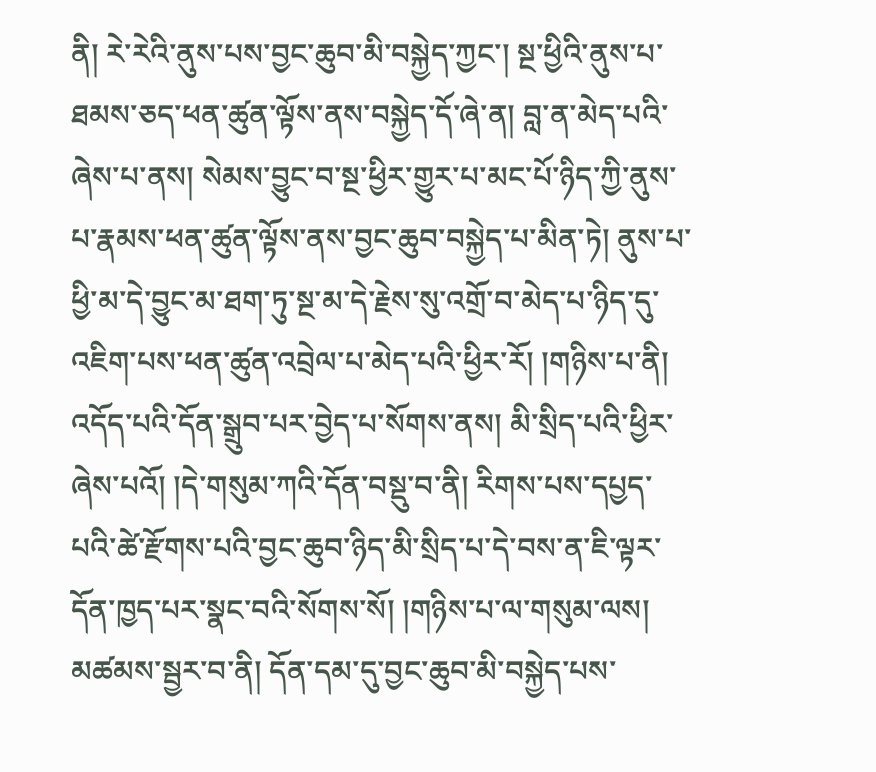ནི། རེ་རེའི་ནུས་པས་བྱང་ཆུབ་མི་བསྐྱེད་ཀྱང་། སྔ་ཕྱིའི་ནུས་པ་ཐམས་ཅད་ཕན་ཚུན་ལྟོས་ནས་བསྐྱེད་དོ་ཞེ་ན། བླ་ན་མེད་པའི་ཞེས་པ་ནས། སེམས་བྱུང་བ་སྔ་ཕྱིར་གྱུར་པ་མང་པོ་ཉིད་ཀྱི་ནུས་པ་རྣམས་ཕན་ཚུན་ལྟོས་ནས་བྱང་ཆུབ་བསྐྱེད་པ་མིན་ཏེ། ནུས་པ་ཕྱི་མ་དེ་བྱུང་མ་ཐག་ཏུ་སྔ་མ་དེ་རྗེས་སུ་འགྲོ་བ་མེད་པ་ཉིད་དུ་འཇིག་པས་ཕན་ཚུན་འབྲེལ་པ་མེད་པའི་ཕྱིར་རོ། །གཉིས་པ་ནི། འདོད་པའི་དོན་སྒྲུབ་པར་བྱེད་པ་སོགས་ནས། མི་སྲིད་པའི་ཕྱིར་ཞེས་པའོ། །དེ་གསུམ་ཀའི་དོན་བསྡུ་བ་ནི། རིགས་པས་དཔྱད་པའི་ཚེ་རྫོགས་པའི་བྱང་ཆུབ་ཉིད་མི་སྲིད་པ་དེ་བས་ན་ཇི་ལྟར་དོན་ཁྱད་པར་སྣང་བའི་སོགས་སོ། །གཉིས་པ་ལ་གསུམ་ལས། མཚམས་སྦྱར་བ་ནི། དོན་དམ་དུ་བྱང་ཆུབ་མི་བསྐྱེད་པས་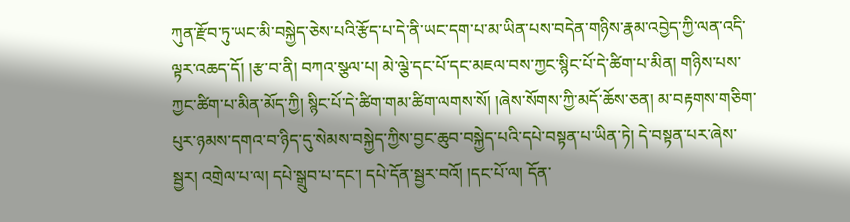ཀུན་རྫོབ་ཏུ་ཡང་མི་བསྐྱེད་ཅེས་པའི་རྩོད་པ་དེ་ནི་ཡང་དག་པ་མ་ཡིན་པས་བདེན་གཉིས་རྣམ་འབྱེད་ཀྱི་ལན་འདི་ལྟར་འཆད་དོ། །རྩ་བ་ནི། བཀའ་སྩལ་པ། མེ་ལྕེ་དང་པོ་དང་མཇལ་བས་ཀྱང་སྙིང་པོ་དེ་ཚིག་པ་མིན། གཉིས་པས་ཀྱང་ཚིག་པ་མིན་མོད་ཀྱི། སྙིང་པོ་དེ་ཚིག་གམ་ཚིག་ལགས་སོ། །ཞེས་སོགས་ཀྱི་མདོ་ཆོས་ཅན། མ་བརྟགས་གཅིག་པུར་ཉམས་དགའ་བ་ཉིད་དུ་སེམས་བསྐྱེད་ཀྱིས་བྱང་ཆུབ་བསྐྱེད་པའི་དཔེ་བསྟན་པ་ཡིན་ཏེ། དེ་བསྟན་པར་ཞེས་སྦྱར། འགྲེལ་པ་ལ། དཔེ་སྒྲུབ་པ་དང་། དཔེ་དོན་སྦྱར་བའོ། །དང་པོ་ལ། དོན་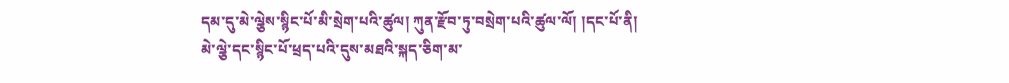དམ་དུ་མེ་ལྕེས་སྙིང་པོ་མི་སྲེག་པའི་ཚུལ། ཀུན་རྫོབ་ཏུ་བསྲེག་པའི་ཚུལ་ལོ། །དང་པོ་ནི། མེ་ལྕེ་དང་སྙིང་པོ་ཕྲད་པའི་དུས་མཐའི་སྐད་ཅིག་མ་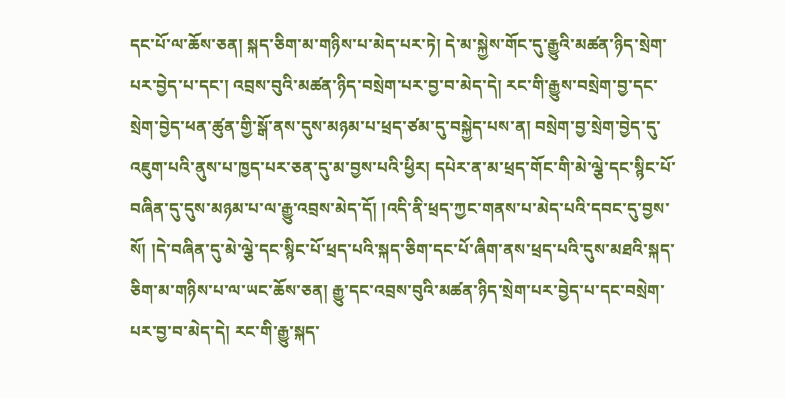དང་པོ་ལ་ཆོས་ཅན། སྐད་ཅིག་མ་གཉིས་པ་མེད་པར་ཏེ། དེ་མ་སྐྱེས་གོང་དུ་རྒྱུའི་མཚན་ཉིད་སྲེག་པར་བྱེད་པ་དང་། འབྲས་བུའི་མཚན་ཉིད་བསྲེག་པར་བྱ་བ་མེད་དེ། རང་གི་རྒྱུས་བསྲེག་བྱ་དང་སྲེག་བྱེད་ཕན་ཚུན་གྱི་སྒོ་ནས་དུས་མཉམ་པ་ཕྲད་ཙམ་དུ་བསྐྱེད་པས་ན། བསྲེག་བྱ་སྲེག་བྱེད་དུ་འཇུག་པའི་ནུས་པ་ཁྱད་པར་ཅན་དུ་མ་བྱས་པའི་ཕྱིར། དཔེར་ན་མ་ཕྲད་གོང་གི་མེ་ལྕེ་དང་སྙིང་པོ་བཞིན་དུ་དུས་མཉམ་པ་ལ་རྒྱུ་འབྲས་མེད་དོ། །འདི་ནི་ཕྲད་ཀྱང་གནས་པ་མེད་པའི་དབང་དུ་བྱས་སོ། །དེ་བཞིན་དུ་མེ་ལྕེ་དང་སྙིང་པོ་ཕྲད་པའི་སྐད་ཅིག་དང་པོ་ཞིག་ནས་ཕྲད་པའི་དུས་མཐའི་སྐད་ཅིག་མ་གཉིས་པ་ལ་ཡང་ཆོས་ཅན། རྒྱུ་དང་འབྲས་བུའི་མཚན་ཉིད་སྲེག་པར་བྱེད་པ་དང་བསྲེག་པར་བྱ་བ་མེད་དེ། རང་གི་རྒྱུ་སྐད་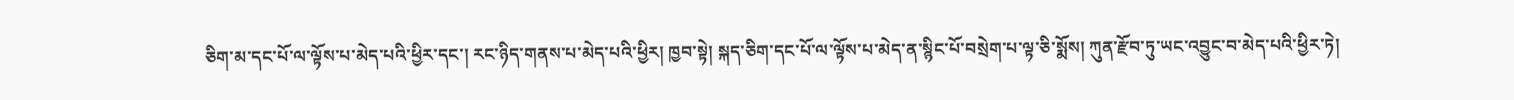ཅིག་མ་དང་པོ་ལ་ལྟོས་པ་མེད་པའི་ཕྱིར་དང་། རང་ཉིད་གནས་པ་མེད་པའི་ཕྱིར། ཁྱབ་སྟེ། སྐད་ཅིག་དང་པོ་ལ་ལྟོས་པ་མེད་ན་སྙིང་པོ་བསྲེག་པ་ལྟ་ཅི་སྨོས། ཀུན་རྫོབ་ཏུ་ཡང་འབྱུང་བ་མེད་པའི་ཕྱིར་ཏེ།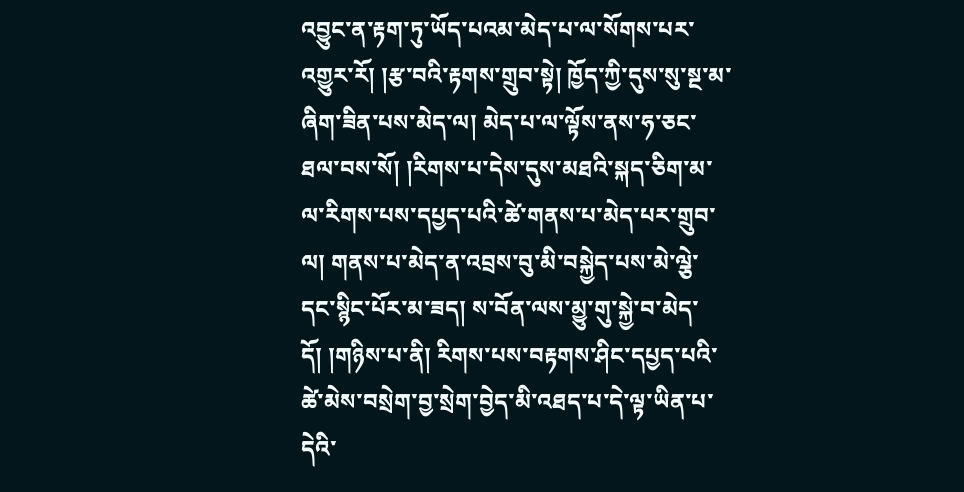འབྱུང་ན་རྟག་ཏུ་ཡོད་པའམ་མེད་པ་ལ་སོགས་པར་འགྱུར་རོ། །རྩ་བའི་རྟགས་གྲུབ་སྟེ། ཁྱོད་ཀྱི་དུས་སུ་སྔ་མ་ཞིག་ཟིན་པས་མེད་ལ། མེད་པ་ལ་ལྟོས་ནས་ཧ་ཅང་ཐལ་བས་སོ། །རིགས་པ་དེས་དུས་མཐའི་སྐད་ཅིག་མ་ལ་རིགས་པས་དཔྱད་པའི་ཚེ་གནས་པ་མེད་པར་གྲུབ་ལ། གནས་པ་མེད་ན་འབྲས་བུ་མི་བསྐྱེད་པས་མེ་ལྕེ་དང་སྙིང་པོར་མ་ཟད། ས་བོན་ལས་མྱུ་གུ་སྐྱེ་བ་མེད་དོ། །གཉིས་པ་ནི། རིགས་པས་བརྟགས་ཤིང་དཔྱད་པའི་ཚེ་མེས་བསྲེག་བྱ་སྲེག་བྱེད་མི་འཐད་པ་དེ་ལྟ་ཡིན་པ་དེའི་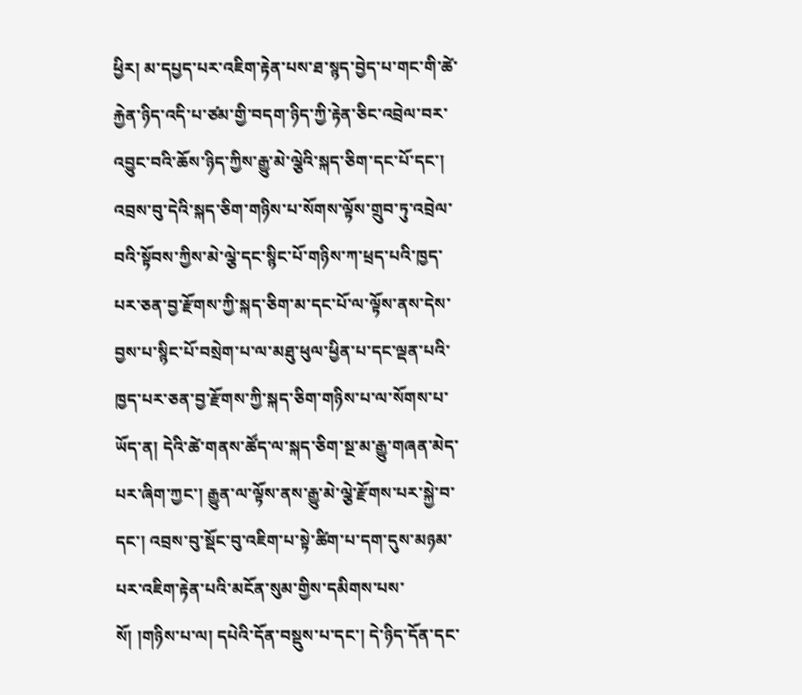ཕྱིར། མ་དཔྱད་པར་འཇིག་རྟེན་པས་ཐ་སྙད་བྱེད་པ་གང་གི་ཚེ་རྐྱེན་ཉིད་འདི་པ་ཙམ་གྱི་བདག་ཉིད་ཀྱི་རྟེན་ཅིང་འབྲེལ་བར་འབྱུང་བའི་ཆོས་ཉིད་ཀྱིས་རྒྱུ་མེ་ལྕེའི་སྐད་ཅིག་དང་པོ་དང་། འབྲས་བུ་དེའི་སྐད་ཅིག་གཉིས་པ་སོགས་ལྟོས་གྲུབ་ཏུ་འབྲེལ་བའི་སྟོབས་ཀྱིས་མེ་ལྕེ་དང་སྙིང་པོ་གཉིས་ཀ་ཕྲད་པའི་ཁྱད་པར་ཅན་བྱ་རྫོགས་ཀྱི་སྐད་ཅིག་མ་དང་པོ་ལ་ལྟོས་ནས་དེས་བྱས་པ་སྙིང་པོ་བསྲེག་པ་ལ་མཐུ་ཕུལ་ཕྱིན་པ་དང་ལྡན་པའི་ཁྱད་པར་ཅན་བྱ་རྫོགས་ཀྱི་སྐད་ཅིག་གཉིས་པ་ལ་སོགས་པ་ཡོད་ན། དེའི་ཚེ་གནས་ཚོད་ལ་སྐད་ཅིག་སྔ་མ་རྒྱུ་གཞན་མེད་པར་ཞིག་ཀྱང་། རྒྱུན་ལ་ལྟོས་ནས་རྒྱུ་མེ་ལྕེ་རྫོགས་པར་སྐྱེ་བ་དང་། འབྲས་བུ་སྡོང་བུ་འཇིག་པ་སྟེ་ཚིག་པ་དག་དུས་མཉམ་པར་འཇིག་རྟེན་པའི་མངོན་སུམ་གྱིས་དམིགས་པས་སོ། །གཉིས་པ་ལ། དཔེའི་དོན་བསྡུས་པ་དང་། དེ་ཉིད་དོན་དང་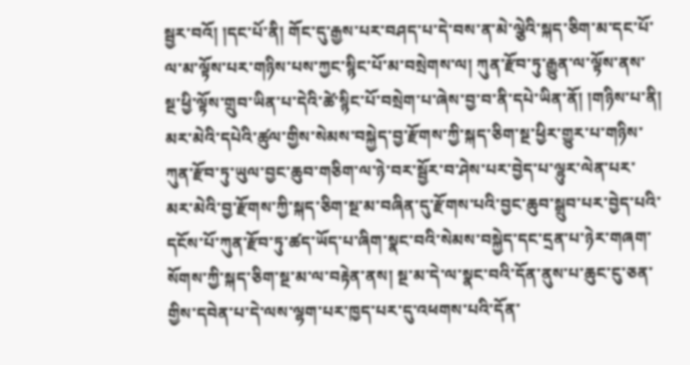སྦྱར་བའོ། །དང་པོ་ནི། གོང་དུ་རྒྱས་པར་བཤད་པ་དེ་བས་ན་མེ་ལྕེའི་སྐད་ཅིག་མ་དང་པོ་ལ་མ་ལྟོས་པར་གཉིས་པས་ཀྱང་སྙིང་པོ་མ་བསྲེགས་ལ། ཀུན་རྫོབ་ཏུ་རྒྱུན་ལ་ལྟོས་ནས་སྔ་ཕྱི་ལྟོས་གྲུབ་ཡིན་པ་དེའི་ཚེ་སྙིང་པོ་བསྲེག་པ་ཞེས་བྱ་བ་ནི་དཔེ་ཡིན་ནོ། །གཉིས་པ་ནི། མར་མེའི་དཔེའི་ཚུལ་གྱིས་སེམས་བསྐྱེད་བྱ་རྫོགས་ཀྱི་སྐད་ཅིག་སྔ་ཕྱིར་གྱུར་པ་གཉིས་ཀུན་རྫོབ་ཏུ་ཡུལ་བྱང་ཆུབ་གཅིག་ལ་ཉེ་བར་སྦྱོར་བ་ཤེས་པར་བྱེད་པ་ལྷུར་ལེན་པར་མར་མེའི་བྱ་རྫོགས་ཀྱི་སྐད་ཅིག་སྔ་མ་བཞིན་དུ་རྫོགས་པའི་བྱང་ཆུབ་སྒྲུབ་པར་བྱེད་པའི་དངོས་པོ་ཀུན་རྫོབ་ཏུ་ཚད་ཡོད་པ་ཞིག་སྣང་བའི་སེམས་བསྐྱེད་དང་དྲན་པ་ཉེར་གཞག་སོགས་ཀྱི་སྐད་ཅིག་སྔ་མ་ལ་བརྟེན་ནས། སྔ་མ་དེ་ལ་སྣང་བའི་དོན་ནུས་པ་ཆུང་ངུ་ཅན་གྱིས་དབེན་པ་དེ་ལས་ལྷག་པར་ཁྱད་པར་དུ་འཕགས་པའི་དོན་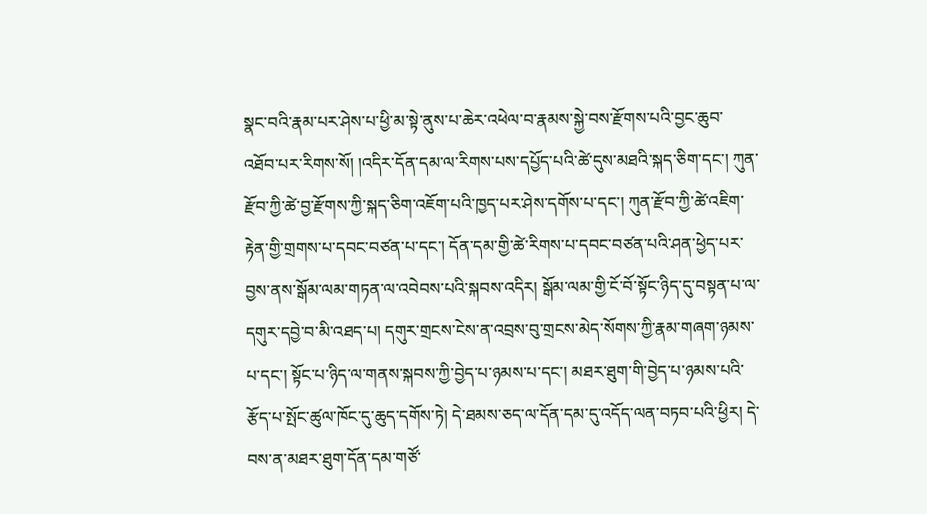སྣང་བའི་རྣམ་པར་ཤེས་པ་ཕྱི་མ་སྟེ་ནུས་པ་ཆེར་འཕེལ་བ་རྣམས་སྐྱེ་བས་རྫོགས་པའི་བྱང་ཆུབ་འཐོབ་པར་རིགས་སོ། །འདིར་དོན་དམ་ལ་རིགས་པས་དཔྱོད་པའི་ཚེ་དུས་མཐའི་སྐད་ཅིག་དང་། ཀུན་རྫོབ་ཀྱི་ཚེ་བྱ་རྫོགས་ཀྱི་སྐད་ཅིག་འཇོག་པའི་ཁྱད་པར་ཤེས་དགོས་པ་དང་། ཀུན་རྫོབ་ཀྱི་ཚེ་འཇིག་རྟེན་གྱི་གྲགས་པ་དབང་བཙན་པ་དང་། དོན་དམ་གྱི་ཚེ་རིགས་པ་དབང་བཙན་པའི་ཤན་ཕྱེད་པར་བྱས་ནས་སྒོམ་ལམ་གཏན་ལ་འབེབས་པའི་སྐབས་འདིར། སྒོམ་ལམ་གྱི་ངོ་བོ་སྟོང་ཉིད་དུ་བསྟན་པ་ལ་དགུར་དབྱེ་བ་མི་འཐད་པ། དགུར་གྲངས་ངེས་ན་འབྲས་བུ་གྲངས་མེད་སོགས་ཀྱི་རྣམ་གཞག་ཉམས་པ་དང་། སྟོང་པ་ཉིད་ལ་གནས་སྐབས་ཀྱི་བྱེད་པ་ཉམས་པ་དང་། མཐར་ཐུག་གི་བྱེད་པ་ཉམས་པའི་རྩོད་པ་སྤོང་ཚུལ་ཁོང་དུ་ཆུད་དགོས་ཏེ། དེ་ཐམས་ཅད་ལ་དོན་དམ་དུ་འདོད་ལན་བཏབ་པའི་ཕྱིར། དེ་བས་ན་མཐར་ཐུག་དོན་དམ་གཙོ་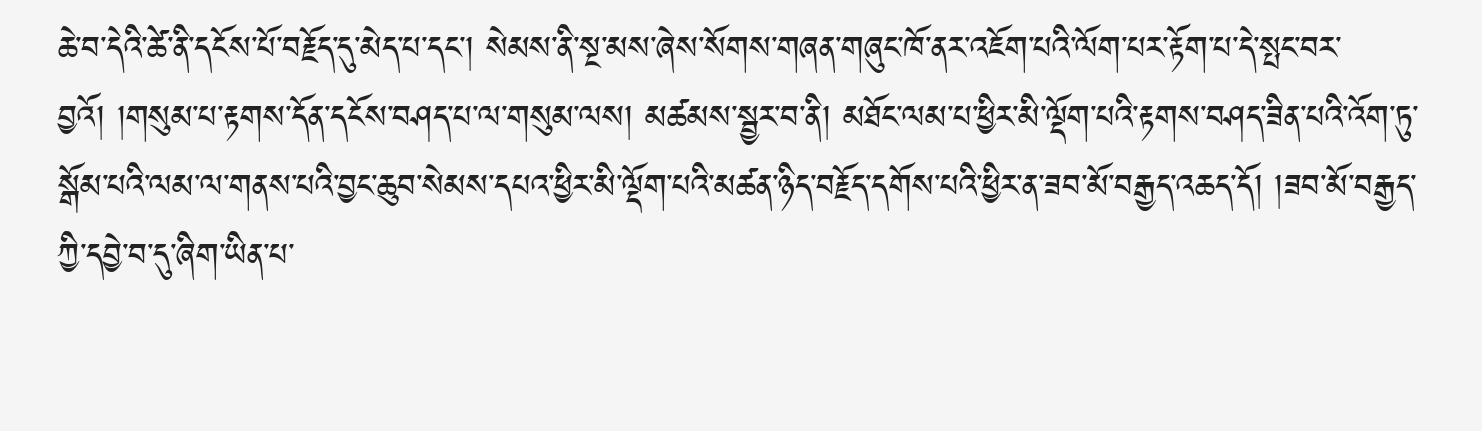ཆེ་བ་དེའི་ཚེ་ནི་དངོས་པོ་བརྗོད་དུ་མེད་པ་དང་། སེམས་ནི་སྔ་མས་ཞེས་སོགས་གཞན་གཞུང་ཁོ་ནར་འཇོག་པའི་ལོག་པར་རྟོག་པ་དེ་སྤང་བར་བྱའོ། །གསུམ་པ་རྟགས་དོན་དངོས་བཤད་པ་ལ་གསུམ་ལས། མཚམས་སྦྱར་བ་ནི། མཐོང་ལམ་པ་ཕྱིར་མི་ལྡོག་པའི་རྟགས་བཤད་ཟིན་པའི་འོག་ཏུ་སྒོམ་པའི་ལམ་ལ་གནས་པའི་བྱང་ཆུབ་སེམས་དཔའ་ཕྱིར་མི་ལྡོག་པའི་མཚན་ཉིད་བརྗོད་དགོས་པའི་ཕྱིར་ན་ཟབ་མོ་བརྒྱད་འཆད་དོ། །ཟབ་མོ་བརྒྱད་ཀྱི་དབྱེ་བ་དུ་ཞིག་ཡིན་པ་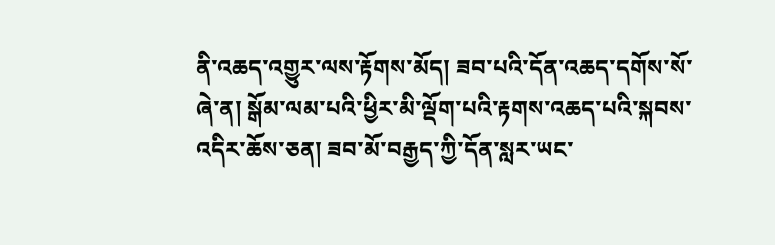ནི་འཆད་འགྱུར་ལས་རྟོགས་མོད། ཟབ་པའི་དོན་འཆད་དགོས་སོ་ཞེ་ན། སྒོམ་ལམ་པའི་ཕྱིར་མི་ལྡོག་པའི་རྟགས་འཆད་པའི་སྐབས་འདིར་ཆོས་ཅན། ཟབ་མོ་བརྒྱད་ཀྱི་དོན་སླར་ཡང་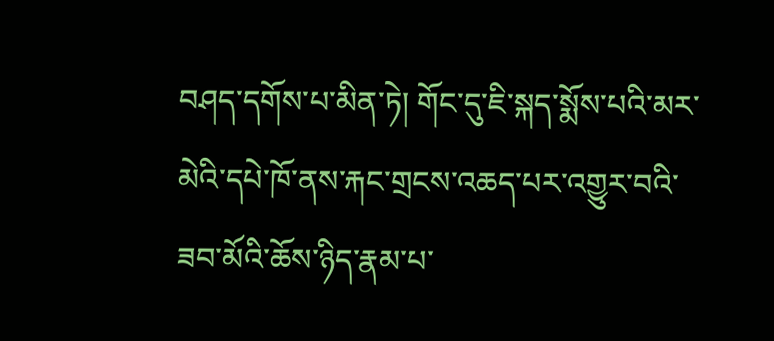བཤད་དགོས་པ་མིན་ཏེ། གོང་དུ་ཇི་སྐད་སྨོས་པའི་མར་མེའི་དཔེ་ཁོ་ནས་རྐང་གྲངས་འཆད་པར་འགྱུར་བའི་ཟབ་མོའི་ཆོས་ཉིད་རྣམ་པ་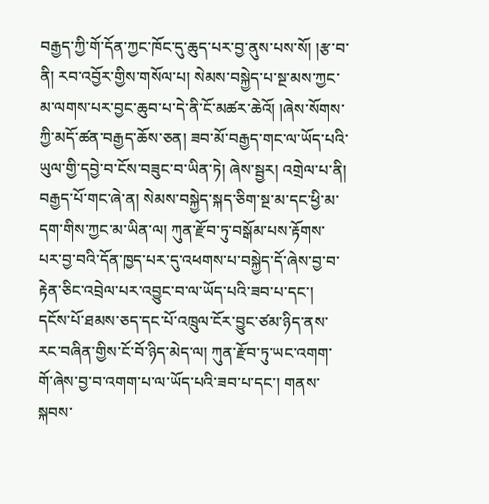བརྒྱད་ཀྱི་གོ་དོན་ཀྱང་ཁོང་དུ་ཆུད་པར་བྱ་ནུས་པས་སོ། །རྩ་བ་ནི། རབ་འབྱོར་གྱིས་གསོལ་པ། སེམས་བསྐྱེད་པ་སྔ་མས་ཀྱང་མ་ལགས་པར་བྱང་ཆུབ་པ་དེ་ནི་ངོ་མཚར་ཆེའོ། །ཞེས་སོགས་ཀྱི་མདོ་ཚན་བརྒྱད་ཆོས་ཅན། ཟབ་མོ་བརྒྱད་གང་ལ་ཡོད་པའི་ཡུལ་གྱི་དབྱེ་བ་ངོས་བཟུང་བ་ཡིན་ཏེ། ཞེས་སྦྱར། འགྲེལ་པ་ནི། བརྒྱད་པོ་གང་ཞེ་ན། སེམས་བསྐྱེད་སྐད་ཅིག་སྔ་མ་དང་ཕྱི་མ་དག་གིས་ཀྱང་མ་ཡིན་ལ། ཀུན་རྫོབ་ཏུ་བསྒོམ་པས་རྟོགས་པར་བྱ་བའི་དོན་ཁྱད་པར་དུ་འཕགས་པ་བསྐྱེད་དོ་ཞེས་བྱ་བ་རྟེན་ཅིང་འབྲེལ་པར་འབྱུང་བ་ལ་ཡོད་པའི་ཟབ་པ་དང་། དངོས་པོ་ཐམས་ཅད་དང་པོ་འཁྲུལ་ངོར་བྱུང་ཙམ་ཉིད་ནས་རང་བཞིན་གྱིས་ངོ་བོ་ཉིད་མེད་ལ། ཀུན་རྫོབ་ཏུ་ཡང་འགག་གོ་ཞེས་བྱ་བ་འགག་པ་ལ་ཡོད་པའི་ཟབ་པ་དང་། གནས་སྐབས་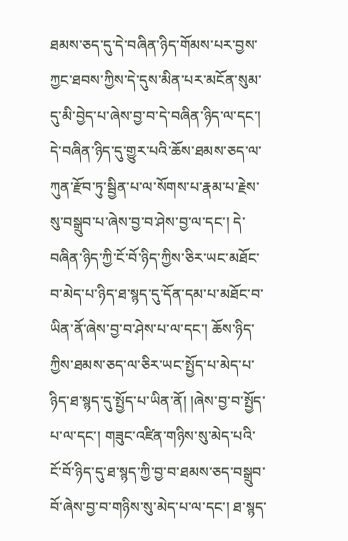ཐམས་ཅད་དུ་དེ་བཞིན་ཉིད་གོམས་པར་བྱས་ཀྱང་ཐབས་ཀྱིས་དེ་དུས་མིན་པར་མངོན་སུམ་དུ་མི་བྱེད་པ་ཞེས་བྱ་བ་དེ་བཞིན་ཉིད་ལ་དང་། དེ་བཞིན་ཉིད་དུ་གྱུར་པའི་ཆོས་ཐམས་ཅད་ལ་ཀུན་རྫོབ་ཏུ་སྦྱིན་པ་ལ་སོགས་པ་རྣམ་པ་རྗེས་སུ་བསྒྲུབ་པ་ཞེས་བྱ་བ་ཤེས་བྱ་ལ་དང་། དེ་བཞིན་ཉིད་ཀྱི་ངོ་བོ་ཉིད་ཀྱིས་ཅིར་ཡང་མཐོང་བ་མེད་པ་ཉིད་ཐ་སྙད་དུ་དོན་དམ་པ་མཐོང་བ་ཡིན་ནོ་ཞེས་བྱ་བ་ཤེས་པ་ལ་དང་། ཆོས་ཉིད་ཀྱིས་ཐམས་ཅད་ལ་ཅིར་ཡང་སྤྱོད་པ་མེད་པ་ཉིད་ཐ་སྙད་དུ་སྤྱོད་པ་ཡིན་ནོ། །ཞེས་བྱ་བ་སྤྱོད་པ་ལ་དང་། གཟུང་འཛིན་གཉིས་སུ་མེད་པའི་ངོ་བོ་ཉིད་དུ་ཐ་སྙད་ཀྱི་བྱ་བ་ཐམས་ཅད་བསྒྲུབ་བོ་ཞེས་བྱ་བ་གཉིས་སུ་མེད་པ་ལ་དང་། ཐ་སྙད་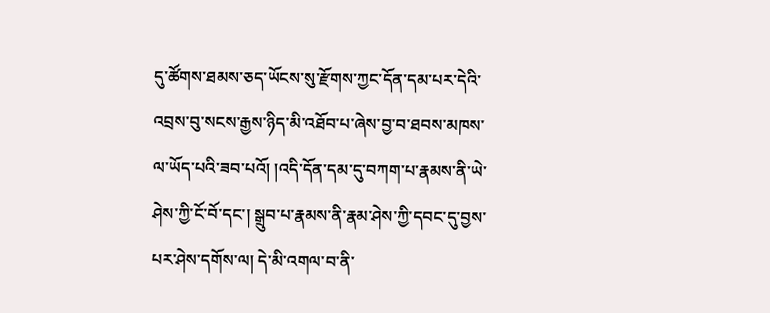དུ་ཚོགས་ཐམས་ཅད་ཡོངས་སུ་རྫོགས་ཀྱང་དོན་དམ་པར་དེའི་འབྲས་བུ་སངས་རྒྱས་ཉིད་མི་འཐོབ་པ་ཞེས་བྱ་བ་ཐབས་མཁས་ལ་ཡོད་པའི་ཟབ་པའོ། །འདི་དོན་དམ་དུ་བཀག་པ་རྣམས་ནི་ཡེ་ཤེས་ཀྱི་ངོ་བོ་དང་། སྒྲུབ་པ་རྣམས་ནི་རྣམ་ཤེས་ཀྱི་དབང་དུ་བྱས་པར་ཤེས་དགོས་ལ། དེ་མི་འགལ་བ་ནི་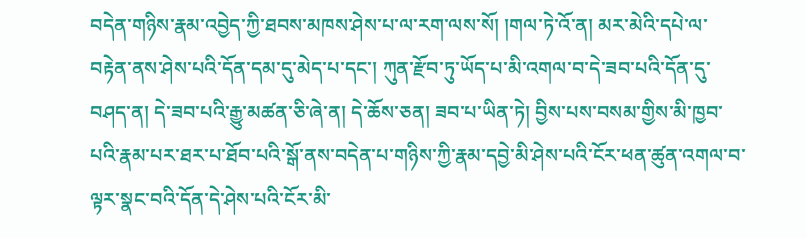བདེན་གཉིས་རྣམ་འབྱེད་ཀྱི་ཐབས་མཁས་ཤེས་པ་ལ་རག་ལས་སོ། །གལ་ཏེ་འོ་ན། མར་མེའི་དཔེ་ལ་བརྟེན་ནས་ཤེས་པའི་དོན་དམ་དུ་མེད་པ་དང་། ཀུན་རྫོབ་ཏུ་ཡོད་པ་མི་འགལ་བ་དེ་ཟབ་པའི་དོན་དུ་བཤད་ན། དེ་ཟབ་པའི་རྒྱུ་མཚན་ཅི་ཞེ་ན། དེ་ཆོས་ཅན། ཟབ་པ་ཡིན་ཏེ། བྱིས་པས་བསམ་གྱིས་མི་ཁྱབ་པའི་རྣམ་པར་ཐར་པ་ཐོབ་པའི་སྒོ་ནས་བདེན་པ་གཉིས་ཀྱི་རྣམ་དབྱེ་མི་ཤེས་པའི་ངོར་ཕན་ཚུན་འགལ་བ་ལྟར་སྣང་བའི་དོན་དེ་ཤེས་པའི་ངོར་མི་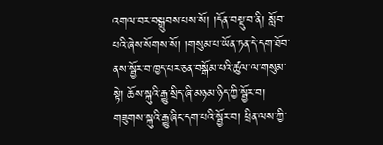འགལ་བར་བསྒྲུབས་པས་སོ། །དོན་བསྡུ་བ་ནི། སློབ་པའི་ཞེས་སོགས་སོ། །གསུམ་པ་ཡོན་ཏན་དེ་དག་ཐོབ་ནས་སྦྱོར་བ་ཁྱད་པར་ཅན་བསྒོམ་པའི་ཚུལ་ལ་གསུམ་སྟེ། ཆོས་སྐུའི་རྒྱུ་སྲིད་ཞི་མཉམ་ཉིད་ཀྱི་སྦྱོར་བ། གཟུགས་སྐུའི་རྒྱུ་ཞིང་དག་པའི་སྦྱོར་བ། ཕྲིན་ལས་ཀྱི་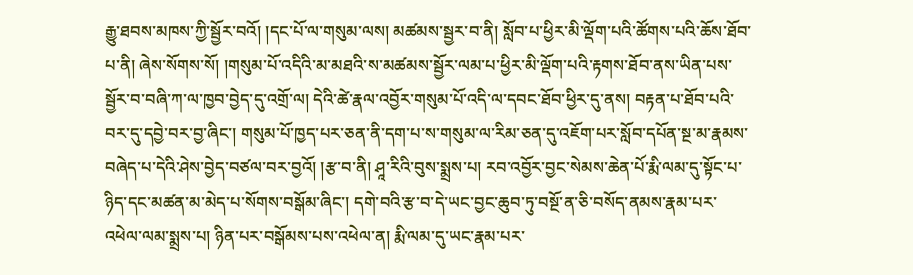རྒྱུ་ཐབས་མཁས་ཀྱི་སྦྱོར་བའོ། །དང་པོ་ལ་གསུམ་ལས། མཚམས་སྦྱར་བ་ནི། སློབ་པ་ཕྱིར་མི་ལྡོག་པའི་ཚོགས་པའི་ཆོས་ཐོབ་པ་ནི། ཞེས་སོགས་སོ། །གསུམ་པོ་འདིའི་མ་མཐའི་ས་མཚམས་སྦྱོར་ལམ་པ་ཕྱིར་མི་ལྡོག་པའི་རྟགས་ཐོབ་ནས་ཡིན་པས་སྦྱོར་བ་བཞི་ཀ་ལ་ཁྱབ་བྱེད་དུ་འགྲོ་ལ། དེའི་ཚེ་རྣལ་འབྱོར་གསུམ་པོ་འདི་ལ་དབང་ཐོབ་ཕྱིར་དུ་ནས། བརྟན་པ་ཐོབ་པའི་བར་དུ་དབྱེ་བར་བྱ་ཞིང་། གསུམ་པོ་ཁྱད་པར་ཅན་ནི་དག་པ་ས་གསུམ་ལ་རིམ་ཅན་དུ་འཇོག་པར་སློབ་དཔོན་སྔ་མ་རྣམས་བཞེད་པ་དེའི་ཤེས་བྱེད་བཙལ་བར་བྱའོ། །རྩ་བ་ནི། ཤཱ་རིའི་བུས་སྨྲས་པ། རབ་འབྱོར་བྱང་སེམས་ཆེན་པོ་རྨི་ལམ་དུ་སྟོང་པ་ཉིད་དང་མཚན་མ་མེད་པ་སོགས་བསྒོམ་ཞིང་། དགེ་བའི་རྩ་བ་དེ་ཡང་བྱང་ཆུབ་ཏུ་བསྔོ་ན་ཅི་བསོད་ནམས་རྣམ་པར་འཕེལ་ལམ་སྨྲས་པ། ཉིན་པར་བསྒོམས་པས་འཕེལ་ན། རྨི་ལམ་དུ་ཡང་རྣམ་པར་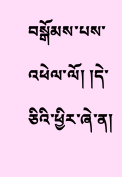བསྒོམས་པས་འཕེལ་ལོ། །དེ་ཅིའི་ཕྱིར་ཞེ་ན།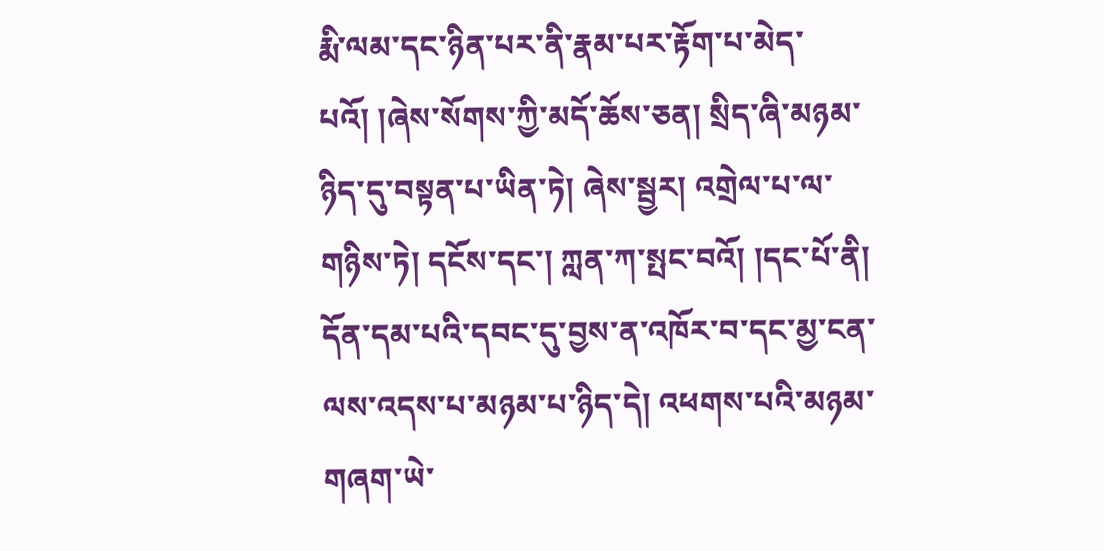རྨི་ལམ་དང་ཉིན་པར་ནི་རྣམ་པར་རྟོག་པ་མེད་པའོ། །ཞེས་སོགས་ཀྱི་མདོ་ཆོས་ཅན། སྲིད་ཞི་མཉམ་ཉིད་དུ་བསྟན་པ་ཡིན་ཏེ། ཞེས་སྦྱར། འགྲེལ་པ་ལ་གཉིས་ཏེ། དངོས་དང་། ཀླན་ཀ་སྤང་བའོ། །དང་པོ་ནི། དོན་དམ་པའི་དབང་དུ་བྱས་ན་འཁོར་བ་དང་མྱ་ངན་ལས་འདས་པ་མཉམ་པ་ཉིད་དེ། འཕགས་པའི་མཉམ་གཞག་ཡེ་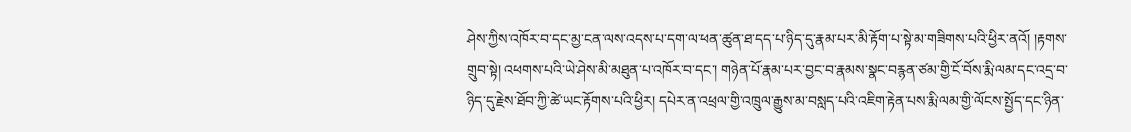ཤེས་ཀྱིས་འཁོར་བ་དང་མྱ་ངན་ལས་འདས་པ་དག་ལ་ཕན་ཚུན་ཐ་དད་པ་ཉིད་དུ་རྣམ་པར་མི་རྟོག་པ་སྟེ་མ་གཟིགས་པའི་ཕྱིར་ནའོ། །རྟགས་གྲུབ་སྟེ། འཕགས་པའི་ཡེ་ཤེས་མི་མཐུན་པ་འཁོར་བ་དང་། གཉེན་པོ་རྣམ་པར་བྱང་བ་རྣམས་སྣང་བརྙན་ཙམ་གྱི་ངོ་བོས་རྨི་ལམ་དང་འདྲ་བ་ཉིད་དུ་རྗེས་ཐོབ་ཀྱི་ཚེ་ཡང་རྟོགས་པའི་ཕྱིར། དཔེར་ན་འཕྲལ་གྱི་འཁྲུལ་རྒྱུས་མ་བསླད་པའི་འཇིག་རྟེན་པས་རྨི་ལམ་གྱི་ལོངས་སྤྱོད་དང་ཉིན་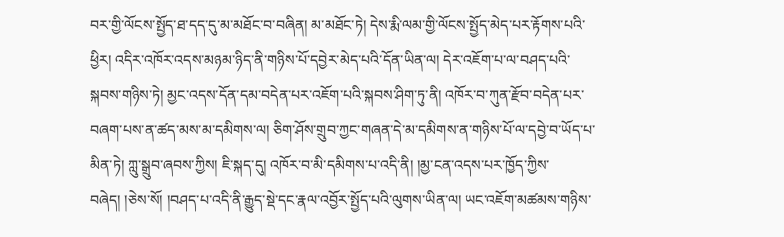བར་གྱི་ལོངས་སྤྱོད་ཐ་དད་དུ་མ་མཐོང་བ་བཞིན། མ་མཐོང་ཏེ། དེས་རྨི་ལམ་གྱི་ལོངས་སྤྱོད་མེད་པར་རྟོགས་པའི་ཕྱིར། འདིར་འཁོར་འདས་མཉམ་ཉིད་ནི་གཉིས་པོ་དབྱེར་མེད་པའི་དོན་ཡིན་ལ། དེར་འཇོག་པ་ལ་བཤད་པའི་སྐབས་གཉིས་ཏེ། མྱང་འདས་དོན་དམ་བདེན་པར་འཇོག་པའི་སྐབས་ཤིག་ཏུ་ནི། འཁོར་བ་ཀུན་རྫོབ་བདེན་པར་བཞག་པས་ན་ཚད་མས་མ་དམིགས་ལ། ཅིག་ཤོས་གྲུབ་ཀྱང་གཞན་དེ་མ་དམིགས་ན་གཉིས་པོ་ལ་དབྱེ་བ་ཡོད་པ་མིན་ཏེ། ཀླུ་སྒྲུབ་ཞབས་ཀྱིས། ཇི་སྐད་དུ། འཁོར་བ་མི་དམིགས་པ་འདི་ནི། །མྱ་ངན་འདས་པར་ཁྱོད་ཀྱིས་བཞེད། །ཅེས་སོ། །བཤད་པ་འདི་ནི་རྒྱུད་སྡེ་དང་རྣལ་འབྱོར་སྤྱོད་པའི་ལུགས་ཡིན་ལ། ཡང་འཇོག་མཚམས་གཉིས་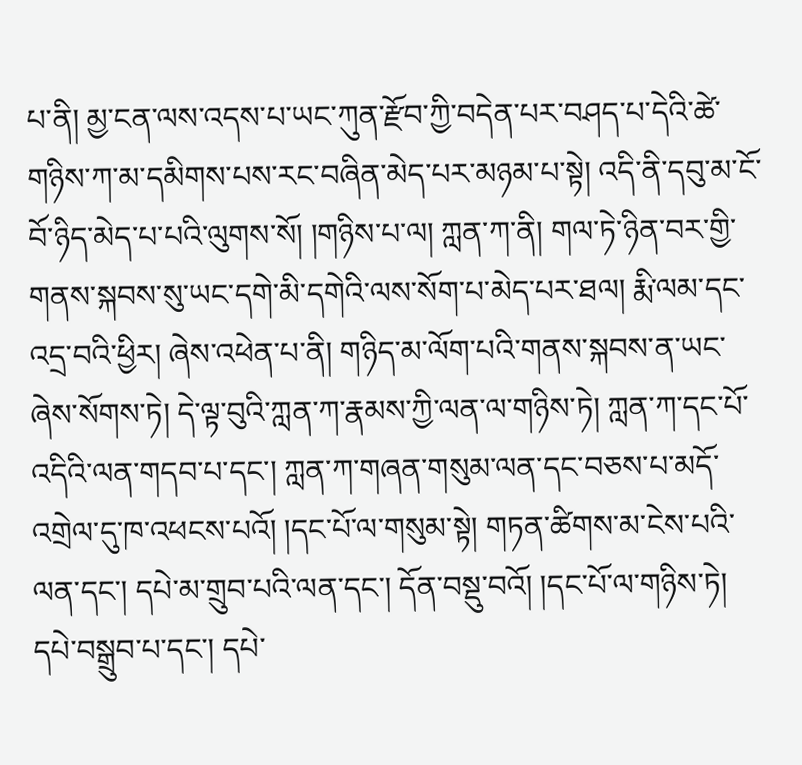པ་ནི། མྱ་ངན་ལས་འདས་པ་ཡང་ཀུན་རྫོབ་ཀྱི་བདེན་པར་བཤད་པ་དེའི་ཚེ་གཉིས་ཀ་མ་དམིགས་པས་རང་བཞིན་མེད་པར་མཉམ་པ་སྟེ། འདི་ནི་དབུ་མ་ངོ་བོ་ཉིད་མེད་པ་པའི་ལུགས་སོ། །གཉིས་པ་ལ། ཀླན་ཀ་ནི། གལ་ཏེ་ཉིན་བར་གྱི་གནས་སྐབས་སུ་ཡང་དགེ་མི་དགེའི་ལས་སོག་པ་མེད་པར་ཐལ། རྨི་ལམ་དང་འདྲ་བའི་ཕྱིར། ཞེས་འཕེན་པ་ནི། གཉིད་མ་ལོག་པའི་གནས་སྐབས་ན་ཡང་ཞེས་སོགས་ཏེ། དེ་ལྟ་བུའི་ཀླན་ཀ་རྣམས་ཀྱི་ལན་ལ་གཉིས་ཏེ། ཀླན་ཀ་དང་པོ་འདིའི་ལན་གདབ་པ་དང་། ཀླན་ཀ་གཞན་གསུམ་ལན་དང་བཅས་པ་མདོ་འགྲེལ་དུ་ཁ་འཕངས་པའོ། །དང་པོ་ལ་གསུམ་སྟེ། གཏན་ཚིགས་མ་ངེས་པའི་ལན་དང་། དཔེ་མ་གྲུབ་པའི་ལན་དང་། དོན་བསྡུ་བའོ། །དང་པོ་ལ་གཉིས་ཏེ། དཔེ་བསྒྲུབ་པ་དང་། དཔེ་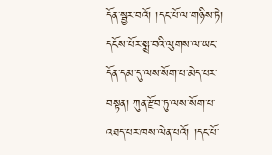དོན་སྦྱར་བའོ། །དང་པོ་ལ་གཉིས་ཏེ། དངོས་པོར་སྨྲ་བའི་ལུགས་ལ་ཡང་དོན་དམ་དུ་ལས་སོག་པ་མེད་པར་བསྟན། ཀུན་རྫོབ་ཏུ་ལས་སོག་པ་འཐད་པར་ཁས་ལེན་པའོ། །དང་པོ་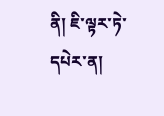ནི། ཇི་ལྟར་ཏེ་དཔེར་ན།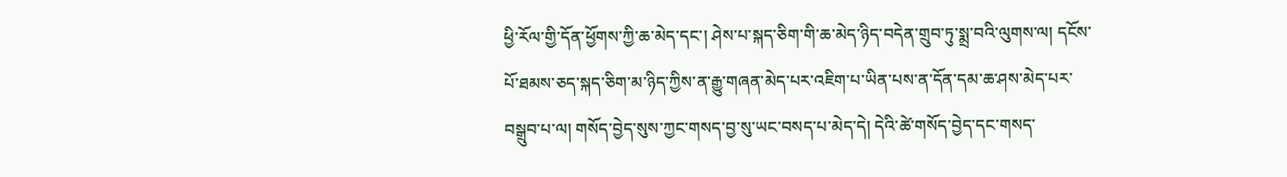ཕྱི་རོལ་གྱི་དོན་ཕྱོགས་ཀྱི་ཆ་མེད་དང་། ཤེས་པ་སྐད་ཅིག་གི་ཆ་མེད་ཉིད་བདེན་གྲུབ་ཏུ་སྨྲ་བའི་ལུགས་ལ། དངོས་པོ་ཐམས་ཅད་སྐད་ཅིག་མ་ཉིད་ཀྱིས་ན་རྒྱུ་གཞན་མེད་པར་འཇིག་པ་ཡིན་པས་ན་དོན་དམ་ཆ་ཤས་མེད་པར་བསྒྲུབ་པ་ལ། གསོད་བྱེད་སུས་ཀྱང་གསད་བྱ་སུ་ཡང་བསད་པ་མེད་དེ། དེའི་ཚེ་གསོད་བྱེད་དང་གསད་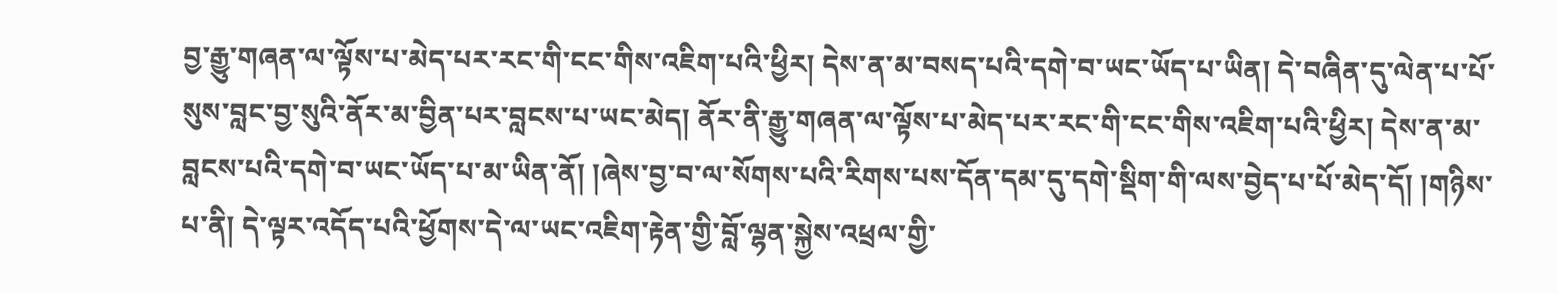བྱ་རྒྱུ་གཞན་ལ་ལྟོས་པ་མེད་པར་རང་གི་ངང་གིས་འཇིག་པའི་ཕྱིར། དེས་ན་མ་བསད་པའི་དགེ་བ་ཡང་ཡོད་པ་ཡིན། དེ་བཞིན་དུ་ལེན་པ་པོ་སུས་བླང་བྱ་སུའི་ནོར་མ་བྱིན་པར་བླངས་པ་ཡང་མེད། ནོར་ནི་རྒྱུ་གཞན་ལ་ལྟོས་པ་མེད་པར་རང་གི་ངང་གིས་འཇིག་པའི་ཕྱིར། དེས་ན་མ་བླངས་པའི་དགེ་བ་ཡང་ཡོད་པ་མ་ཡིན་ནོ། །ཞེས་བྱ་བ་ལ་སོགས་པའི་རིགས་པས་དོན་དམ་དུ་དགེ་སྡིག་གི་ལས་བྱེད་པ་པོ་མེད་དོ། །གཉིས་པ་ནི། དེ་ལྟར་འདོད་པའི་ཕྱོགས་དེ་ལ་ཡང་འཇིག་རྟེན་གྱི་བློ་ལྷན་སྐྱེས་འཕྲལ་གྱི་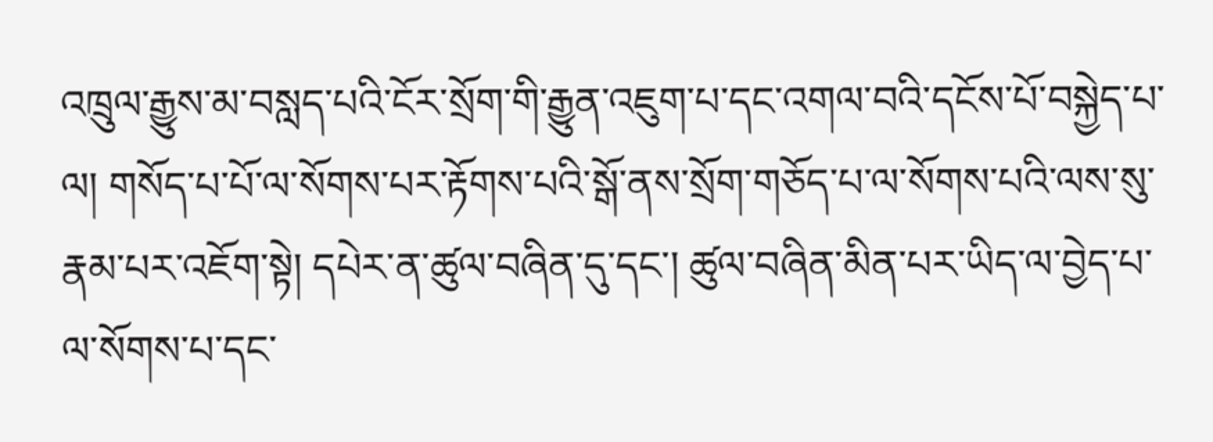འཁྲུལ་རྒྱུས་མ་བསླད་པའི་ངོར་སྲོག་གི་རྒྱུན་འཇུག་པ་དང་འགལ་བའི་དངོས་པོ་བསྐྱེད་པ་ལ། གསོད་པ་པོ་ལ་སོགས་པར་རྟོགས་པའི་སྒོ་ནས་སྲོག་གཅོད་པ་ལ་སོགས་པའི་ལས་སུ་རྣམ་པར་འཇོག་སྟེ། དཔེར་ན་ཚུལ་བཞིན་དུ་དང་། ཚུལ་བཞིན་མིན་པར་ཡིད་ལ་བྱེད་པ་ལ་སོགས་པ་དང་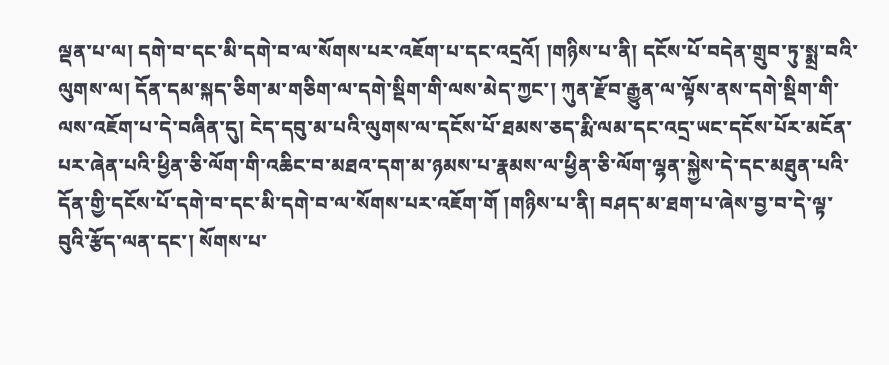ལྡན་པ་ལ། དགེ་བ་དང་མི་དགེ་བ་ལ་སོགས་པར་འཇོག་པ་དང་འདྲའོ། །གཉིས་པ་ནི། དངོས་པོ་བདེན་གྲུབ་ཏུ་སྨྲ་བའི་ལུགས་ལ། དོན་དམ་སྐད་ཅིག་མ་གཅིག་ལ་དགེ་སྡིག་གི་ལས་མེད་ཀྱང་། ཀུན་རྫོབ་རྒྱུན་ལ་ལྟོས་ནས་དགེ་སྡིག་གི་ལས་འཇོག་པ་དེ་བཞིན་དུ། ངེད་དབུ་མ་པའི་ལུགས་ལ་དངོས་པོ་ཐམས་ཅད་རྨི་ལམ་དང་འདྲ་ཡང་དངོས་པོར་མངོན་པར་ཞེན་པའི་ཕྱིན་ཅི་ལོག་གི་འཆིང་བ་མཐའ་དག་མ་ཉམས་པ་རྣམས་ལ་ཕྱིན་ཅི་ལོག་ལྷན་སྐྱེས་དེ་དང་མཐུན་པའི་དོན་གྱི་དངོས་པོ་དགེ་བ་དང་མི་དགེ་བ་ལ་སོགས་པར་འཇོག་གོ །གཉིས་པ་ནི། བཤད་མ་ཐག་པ་ཞེས་བྱ་བ་དེ་ལྟ་བུའི་རྩོད་ལན་དང་། སོགས་པ་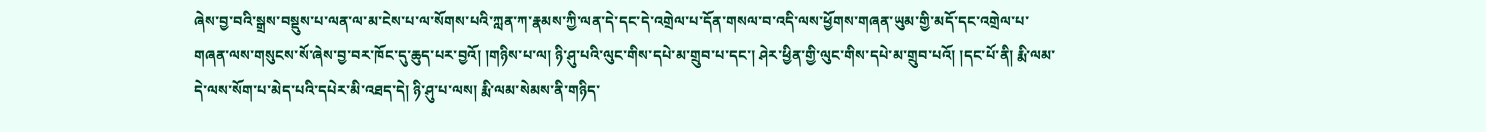ཞེས་བྱ་བའི་སྒྲས་བསྡུས་པ་ལན་ལ་མ་ངེས་པ་ལ་སོགས་པའི་ཀླན་ཀ་རྣམས་ཀྱི་ལན་དེ་དང་དེ་འགྲེལ་པ་དོན་གསལ་བ་འདི་ལས་ཕྱོགས་གཞན་ཡུམ་གྱི་མདོ་དང་འགྲེལ་པ་གཞན་ལས་གསུངས་སོ་ཞེས་བྱ་བར་ཁོང་དུ་ཆུད་པར་བྱའོ། །གཉིས་པ་ལ། ཉི་ཤུ་པའི་ལུང་གིས་དཔེ་མ་གྲུབ་པ་དང་། ཤེར་ཕྱིན་གྱི་ལུང་གིས་དཔེ་མ་གྲུབ་པའོ། །དང་པོ་ནི། རྨི་ལམ་དེ་ལས་སོག་པ་མེད་པའི་དཔེར་མི་འཐད་དེ། ཉི་ཤུ་པ་ལས། རྨི་ལམ་སེམས་ནི་གཉིད་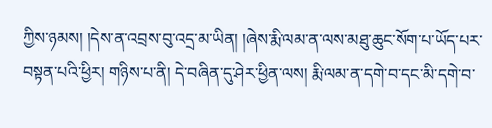ཀྱིས་ཉམས། །དེས་ན་འབྲས་བུ་འདྲ་མ་ཡིན། །ཞེས་རྨི་ལམ་ན་ལས་མཐུ་ཆུང་སོག་པ་ཡོད་པར་བསྟན་པའི་ཕྱིར། གཉིས་པ་ནི། དེ་བཞིན་དུ་ཤེར་ཕྱིན་ལས། རྨི་ལམ་ན་དགེ་བ་དང་མི་དགེ་བ་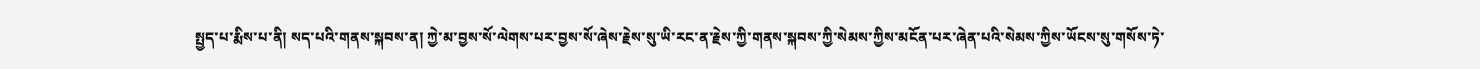སྤྱད་པ་རྨིས་པ་ནི། སད་པའི་གནས་སྐབས་ན། ཀྱེ་མ་བྱས་སོ་ལེགས་པར་བྱས་སོ་ཞེས་རྗེས་སུ་ཡི་རང་ན་རྗེས་ཀྱི་གནས་སྐབས་ཀྱི་སེམས་ཀྱིས་མངོན་པར་ཞེན་པའི་སེམས་ཀྱིས་ཡོངས་སུ་གསོས་ཏེ་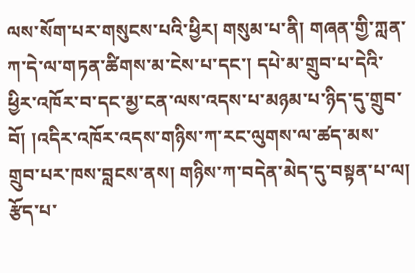ལས་སོག་པར་གསུངས་པའི་ཕྱིར། གསུམ་པ་ནི། གཞན་གྱི་ཀླན་ཀ་དེ་ལ་གཏན་ཚིགས་མ་ངེས་པ་དང་། དཔེ་མ་གྲུབ་པ་དེའི་ཕྱིར་འཁོར་བ་དང་མྱ་ངན་ལས་འདས་པ་མཉམ་པ་ཉིད་དུ་གྲུབ་བོ། །འདིར་འཁོར་འདས་གཉིས་ཀ་རང་ལུགས་ལ་ཚད་མས་གྲུབ་པར་ཁས་བླངས་ནས། གཉིས་ཀ་བདེན་མེད་དུ་བསྟན་པ་ལ། རྩོད་པ་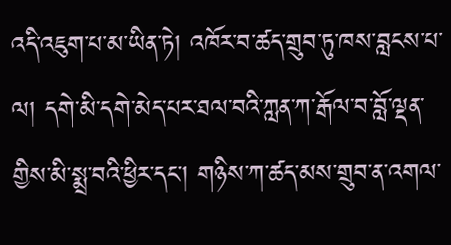འདི་འཇུག་པ་མ་ཡིན་ཏེ། འཁོར་བ་ཚད་གྲུབ་ཏུ་ཁས་བླངས་པ་ལ། དགེ་མི་དགེ་མེད་པར་ཐལ་བའི་ཀླན་ཀ་རྒོལ་བ་བློ་ལྡན་གྱིས་མི་སྨྲ་བའི་ཕྱིར་དང་། གཉིས་ཀ་ཚད་མས་གྲུབ་ན་འགལ་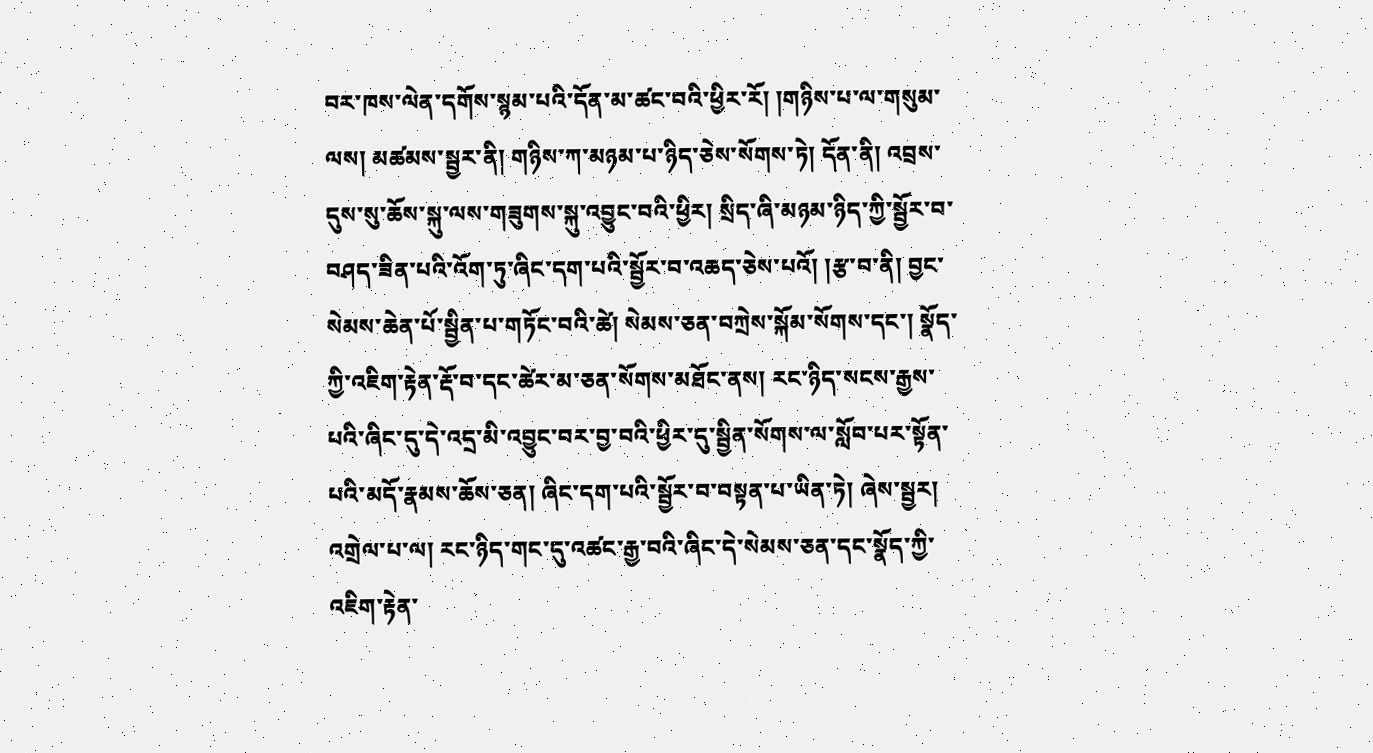བར་ཁས་ལེན་དགོས་སྙམ་པའི་དོན་མ་ཚང་བའི་ཕྱིར་རོ། །གཉིས་པ་ལ་གསུམ་ལས། མཚམས་སྦྱར་ནི། གཉིས་ཀ་མཉམ་པ་ཉིད་ཅེས་སོགས་ཏེ། དོན་ནི། འབྲས་དུས་སུ་ཆོས་སྐུ་ལས་གཟུགས་སྐུ་འབྱུང་བའི་ཕྱིར། སྲིད་ཞི་མཉམ་ཉིད་ཀྱི་སྦྱོར་བ་བཤད་ཟིན་པའི་འོག་ཏུ་ཞིང་དག་པའི་སྦྱོར་བ་འཆད་ཅེས་པའོ། །རྩ་བ་ནི། བྱང་སེམས་ཆེན་པོ་སྦྱིན་པ་གཏོང་བའི་ཚེ། སེམས་ཅན་བཀྲེས་སྐོམ་སོགས་དང་། སྣོད་ཀྱི་འཇིག་རྟེན་རྡོ་བ་དང་ཚེར་མ་ཅན་སོགས་མཐོང་ནས། རང་ཉིད་སངས་རྒྱས་པའི་ཞིང་དུ་དེ་འདྲ་མི་འབྱུང་བར་བྱ་བའི་ཕྱིར་དུ་སྦྱིན་སོགས་ལ་སློབ་པར་སྟོན་པའི་མདོ་རྣམས་ཆོས་ཅན། ཞིང་དག་པའི་སྦྱོར་བ་བསྟན་པ་ཡིན་ཏེ། ཞེས་སྦྱར། འགྲེལ་པ་ལ། རང་ཉིད་གང་དུ་འཚང་རྒྱ་བའི་ཞིང་དེ་སེམས་ཅན་དང་སྣོད་ཀྱི་འཇིག་རྟེན་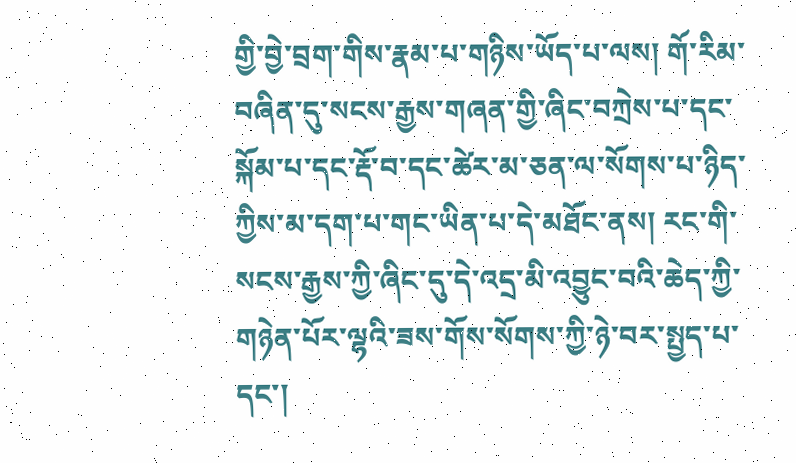གྱི་བྱེ་བྲག་གིས་རྣམ་པ་གཉིས་ཡོད་པ་ལས། གོ་རིམ་བཞིན་དུ་སངས་རྒྱས་གཞན་གྱི་ཞིང་བཀྲེས་པ་དང་སྐོམ་པ་དང་རྡོ་བ་དང་ཚེར་མ་ཅན་ལ་སོགས་པ་ཉིད་ཀྱིས་མ་དག་པ་གང་ཡིན་པ་དེ་མཐོང་ནས། རང་གི་སངས་རྒྱས་ཀྱི་ཞིང་དུ་དེ་འདྲ་མི་འབྱུང་བའི་ཆེད་ཀྱི་གཉེན་པོར་ལྷའི་ཟས་གོས་སོགས་ཀྱི་ཉེ་བར་སྤྱད་པ་དང་།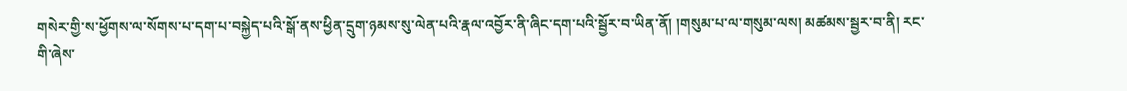གསེར་གྱི་ས་ཕྱོགས་ལ་སོགས་པ་དག་པ་བསྐྱེད་པའི་སྒོ་ནས་ཕྱིན་དྲུག་ཉམས་སུ་ལེན་པའི་རྣལ་འབྱོར་ནི་ཞིང་དག་པའི་སྦྱོར་བ་ཡིན་ནོ། །གསུམ་པ་ལ་གསུམ་ལས། མཚམས་སྦྱར་བ་ནི། རང་གི་ཞེས་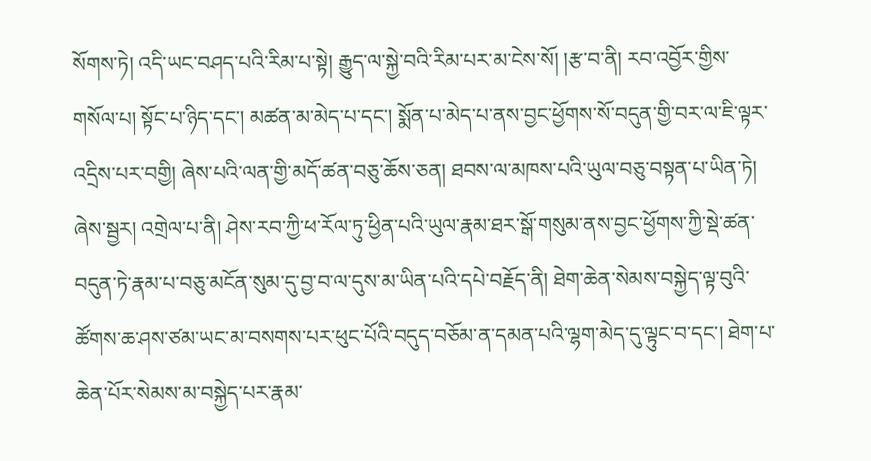སོགས་ཏེ། འདི་ཡང་བཤད་པའི་རིམ་པ་སྟེ། རྒྱུད་ལ་སྐྱེ་བའི་རིམ་པར་མ་ངེས་སོ། །རྩ་བ་ནི། རབ་འབྱོར་གྱིས་གསོལ་པ། སྟོང་པ་ཉིད་དང་། མཚན་མ་མེད་པ་དང་། སྨོན་པ་མེད་པ་ནས་བྱང་ཕྱོགས་སོ་བདུན་གྱི་བར་ལ་ཇི་ལྟར་འདྲིས་པར་བགྱི། ཞེས་པའི་ལན་གྱི་མདོ་ཚན་བཅུ་ཆོས་ཅན། ཐབས་ལ་མཁས་པའི་ཡུལ་བཅུ་བསྟན་པ་ཡིན་ཏེ། ཞེས་སྦྱར། འགྲེལ་པ་ནི། ཤེས་རབ་ཀྱི་ཕ་རོལ་ཏུ་ཕྱིན་པའི་ཡུལ་རྣམ་ཐར་སྒོ་གསུམ་ནས་བྱང་ཕྱོགས་ཀྱི་སྡེ་ཚན་བདུན་ཏེ་རྣམ་པ་བཅུ་མངོན་སུམ་དུ་བྱ་བ་ལ་དུས་མ་ཡིན་པའི་དཔེ་བརྗོད་ནི། ཐེག་ཆེན་སེམས་བསྐྱེད་ལྟ་བུའི་ཚོགས་ཆ་ཤས་ཙམ་ཡང་མ་བསགས་པར་ཕུང་པོའི་བདུད་བཅོམ་ན་དམན་པའི་ལྷག་མེད་དུ་ལྟུང་བ་དང་། ཐེག་པ་ཆེན་པོར་སེམས་མ་བསྐྱེད་པར་རྣམ་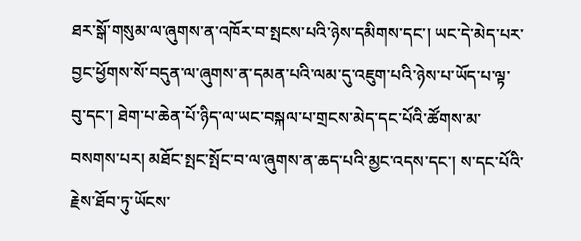ཐར་སྒོ་གསུམ་ལ་ཞུགས་ན་འཁོར་བ་སྤངས་པའི་ཉེས་དམིགས་དང་། ཡང་དེ་མེད་པར་བྱང་ཕྱོགས་སོ་བདུན་ལ་ཞུགས་ན་དམན་པའི་ལམ་དུ་འཇུག་པའི་ཉེས་པ་ཡོད་པ་ལྟ་བུ་དང་། ཐེག་པ་ཆེན་པོ་ཉིད་ལ་ཡང་བསྐལ་པ་གྲངས་མེད་དང་པོའི་ཚོགས་མ་བསགས་པར། མཐོང་སྤང་སྤོང་བ་ལ་ཞུགས་ན་ཆད་པའི་མྱང་འདས་དང་། ས་དང་པོའི་རྗེས་ཐོབ་ཏུ་ཡོངས་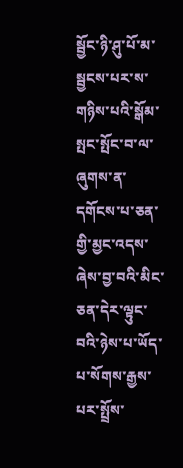སྦྱོང་ཉི་ཤུ་པོ་མ་སྦྱངས་པར་ས་གཉིས་པའི་སྒོམ་སྤང་སྤོང་བ་ལ་ཞུགས་ན་དགོངས་པ་ཅན་གྱི་མྱང་འདས་ཞེས་བྱ་བའི་མིང་ཅན་དེར་ལྟུང་བའི་ཉེས་པ་ཡོད་པ་སོགས་རྒྱས་པར་སྤྲོས་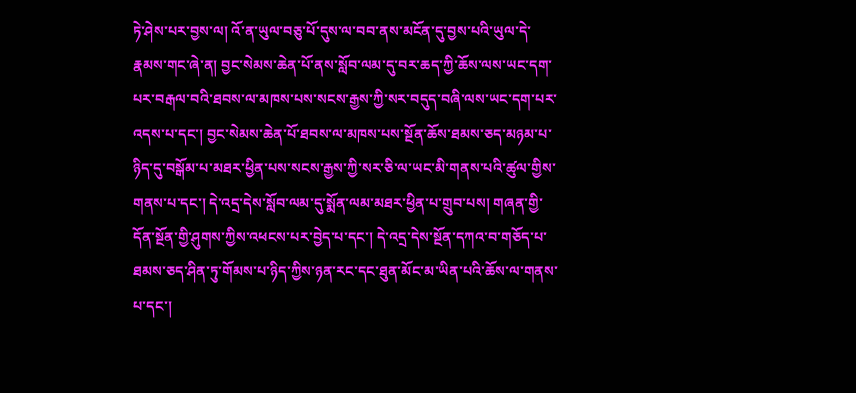ཏེ་ཤེས་པར་བྱས་ལ། འོ་ན་ཡུལ་བཅུ་པོ་དུས་ལ་བབ་ནས་མངོན་དུ་བྱས་པའི་ཡུལ་དེ་རྣམས་གང་ཞེ་ན། བྱང་སེམས་ཆེན་པོ་ནས་སློབ་ལམ་དུ་བར་ཆད་ཀྱི་ཆོས་ལས་ཡང་དག་པར་བརྒལ་བའི་ཐབས་ལ་མཁས་པས་སངས་རྒྱས་ཀྱི་སར་བདུད་བཞི་ལས་ཡང་དག་པར་འདས་པ་དང་། བྱང་སེམས་ཆེན་པོ་ཐབས་ལ་མཁས་པས་སྔོན་ཆོས་ཐམས་ཅད་མཉམ་པ་ཉིད་དུ་བསྒོམ་པ་མཐར་ཕྱིན་པས་སངས་རྒྱས་ཀྱི་སར་ཅི་ལ་ཡང་མི་གནས་པའི་ཚུལ་གྱིས་གནས་པ་དང་། དེ་འདྲ་དེས་སློབ་ལམ་དུ་སྨོན་ལམ་མཐར་ཕྱིན་པ་གྲུབ་པས། གཞན་གྱི་དོན་སྔོན་གྱི་ཤུགས་ཀྱིས་འཕངས་པར་བྱེད་པ་དང་། དེ་འདྲ་དེས་སྔོན་དཀའ་བ་གཅོད་པ་ཐམས་ཅད་ཤིན་ཏུ་གོམས་པ་ཉིད་ཀྱིས་ཉན་རང་དང་ཐུན་མོང་མ་ཡིན་པའི་ཆོས་ལ་གནས་པ་དང་།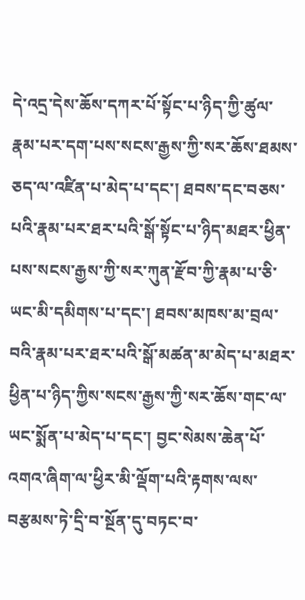དེ་འདྲ་དེས་ཆོས་དཀར་པོ་སྟོང་པ་ཉིད་ཀྱི་ཚུལ་རྣམ་པར་དག་པས་སངས་རྒྱས་ཀྱི་སར་ཆོས་ཐམས་ཅད་ལ་འཛིན་པ་མེད་པ་དང་། ཐབས་དང་བཅས་པའི་རྣམ་པར་ཐར་པའི་སྒོ་སྟོང་པ་ཉིད་མཐར་ཕྱིན་པས་སངས་རྒྱས་ཀྱི་སར་ཀུན་རྫོབ་ཀྱི་རྣམ་པ་ཅི་ཡང་མི་དམིགས་པ་དང་། ཐབས་མཁས་མ་བྲལ་བའི་རྣམ་པར་ཐར་པའི་སྒོ་མཚན་མ་མེད་པ་མཐར་ཕྱིན་པ་ཉིད་ཀྱིས་སངས་རྒྱས་ཀྱི་སར་ཆོས་གང་ལ་ཡང་སྨོན་པ་མེད་པ་དང་། བྱང་སེམས་ཆེན་པོ་འགའ་ཞིག་ལ་ཕྱིར་མི་ལྡོག་པའི་རྟགས་ལས་བརྩམས་ཏེ་དྲི་བ་སྔོན་དུ་བཏང་བ་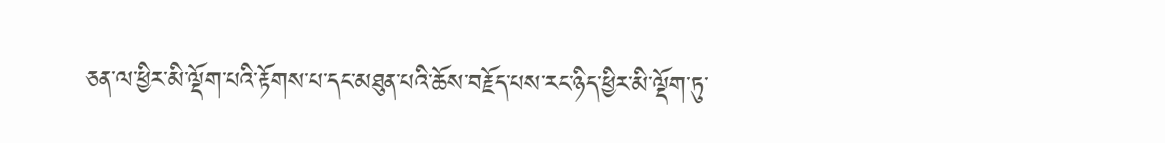ཅན་ལ་ཕྱིར་མི་ལྡོག་པའི་རྟོགས་པ་དང་མཐུན་པའི་ཆོས་བརྗོད་པས་རང་ཉིད་ཕྱིར་མི་ལྡོག་ཏུ་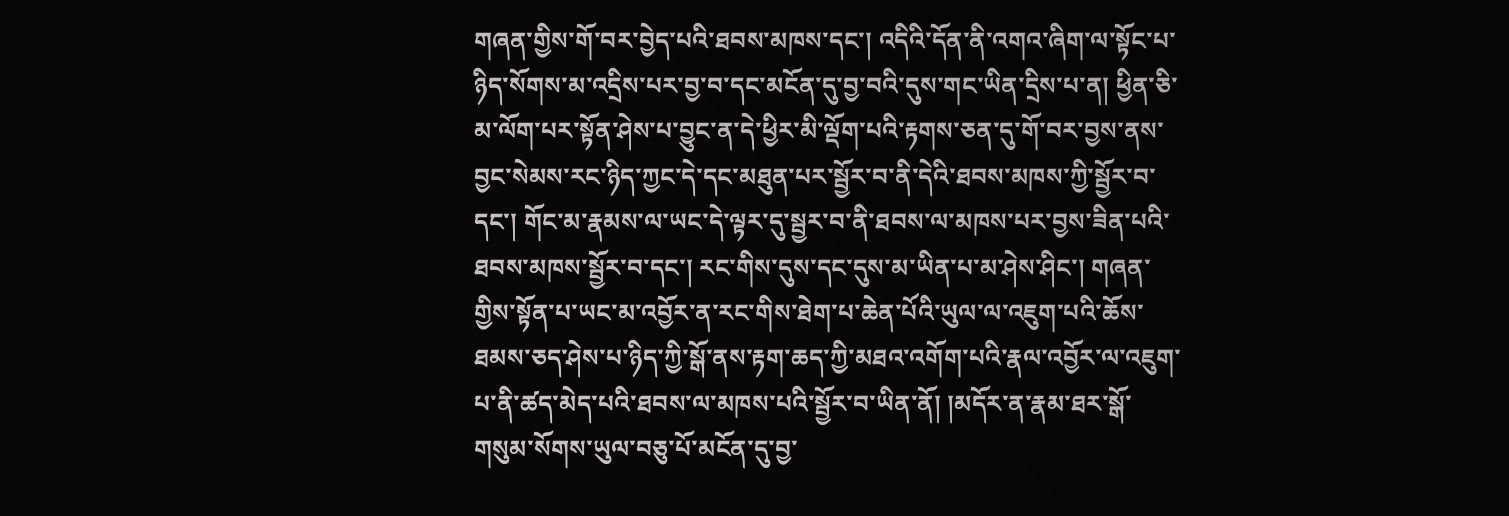གཞན་གྱིས་གོ་བར་བྱེད་པའི་ཐབས་མཁས་དང་། འདིའི་དོན་ནི་འགའ་ཞིག་ལ་སྟོང་པ་ཉིད་སོགས་མ་འདྲིས་པར་བྱ་བ་དང་མངོན་དུ་བྱ་བའི་དུས་གང་ཡིན་དྲིས་པ་ན། ཕྱིན་ཅི་མ་ལོག་པར་སྟོན་ཤེས་པ་བྱུང་ན་དེ་ཕྱིར་མི་ལྡོག་པའི་རྟགས་ཅན་དུ་གོ་བར་བྱས་ནས་བྱང་སེམས་རང་ཉིད་ཀྱང་དེ་དང་མཐུན་པར་སྦྱོར་བ་ནི་དེའི་ཐབས་མཁས་ཀྱི་སྦྱོར་བ་དང་། གོང་མ་རྣམས་ལ་ཡང་དེ་ལྟར་དུ་སྦྱར་བ་ནི་ཐབས་ལ་མཁས་པར་བྱས་ཟིན་པའི་ཐབས་མཁས་སྦྱོར་བ་དང་། རང་གིས་དུས་དང་དུས་མ་ཡིན་པ་མ་ཤེས་ཤིང་། གཞན་གྱིས་སྟོན་པ་ཡང་མ་འབྱོར་ན་རང་གིས་ཐེག་པ་ཆེན་པོའི་ཡུལ་ལ་འཇུག་པའི་ཆོས་ཐམས་ཅད་ཤེས་པ་ཉིད་ཀྱི་སྒོ་ནས་རྟག་ཆད་ཀྱི་མཐའ་འགོག་པའི་རྣལ་འབྱོར་ལ་འཇུག་པ་ནི་ཚད་མེད་པའི་ཐབས་ལ་མཁས་པའི་སྦྱོར་བ་ཡིན་ནོ། །མདོར་ན་རྣམ་ཐར་སྒོ་གསུམ་སོགས་ཡུལ་བཅུ་པོ་མངོན་དུ་བྱ་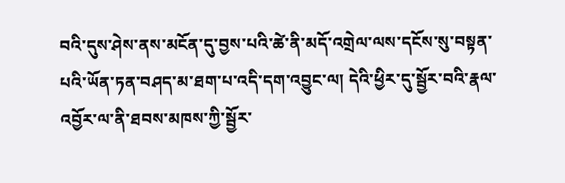བའི་དུས་ཤེས་ནས་མངོན་དུ་བྱས་པའི་ཚེ་ནི་མདོ་འགྲེལ་ལས་དངོས་སུ་བསྟན་པའི་ཡོན་ཏན་བཤད་མ་ཐག་པ་འདི་དག་འབྱུང་ལ། དེའི་ཕྱིར་དུ་སྦྱོར་བའི་རྣལ་འབྱོར་ལ་ནི་ཐབས་མཁས་ཀྱི་སྦྱོར་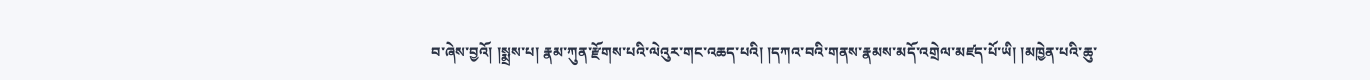བ་ཞེས་བྱའོ། །སྨྲས་པ། རྣམ་ཀུན་རྫོགས་པའི་ལེའུར་གང་འཆད་པའི། །དཀའ་བའི་གནས་རྣམས་མདོ་འགྲེལ་མཛད་པོ་ཡི། །མཁྱེན་པའི་ཆུ་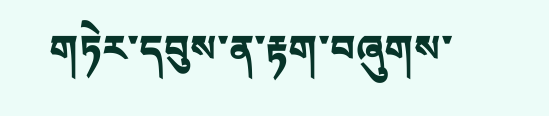གཏེར་དབུས་ན་རྟག་བཞུགས་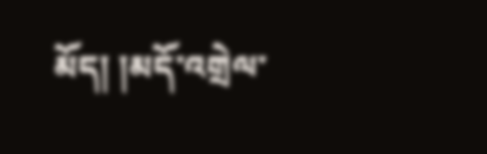མོད། །མདོ་འགྲེལ་